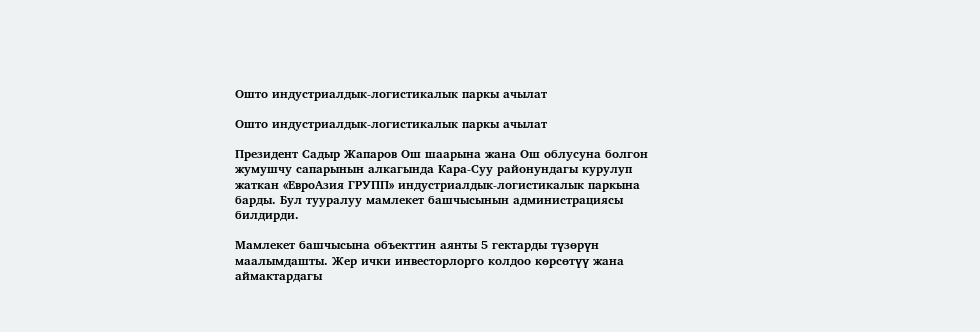Ошто индустриалдык-логистикалык паркы ачылат

Ошто индустриалдык-логистикалык паркы ачылат

Президент Садыр Жапаров Ош шаарына жана Ош облусуна болгон жумушчу сапарынын алкагында Кара-Суу районундагы курулуп жаткан «ЕвроАзия ГРУПП» индустриалдык-логистикалык паркына барды. Бул тууралуу мамлекет башчысынын администрациясы билдирди.

Мамлекет башчысына объекттин аянты 5 гектарды түзөрүн маалымдашты. Жер ички инвесторлорго колдоо көрсөтүү жана аймактардагы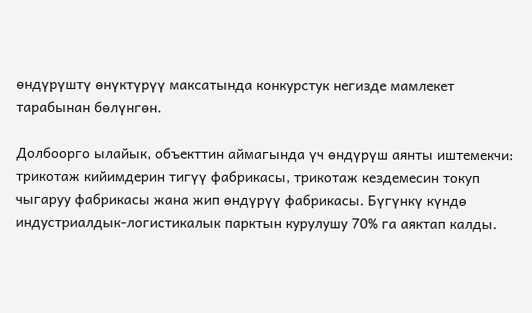өндүрүштү өнүктүрүү максатында конкурстук негизде мамлекет тарабынан бөлүнгөн.

Долбоорго ылайык, объекттин аймагында үч өндүрүш аянты иштемекчи: трикотаж кийимдерин тигүү фабрикасы, трикотаж кездемесин токуп чыгаруу фабрикасы жана жип өндүрүү фабрикасы. Бүгүнкү күндө индустриалдык-логистикалык парктын курулушу 70% га аяктап калды.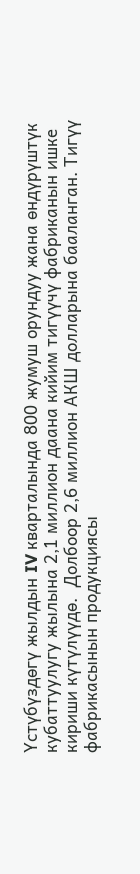Үстүбүздөгү жылдын IV кварталында 800 жумуш орундуу жана өндүрүштүк кубаттуулугу жылына 2,1 миллион даана кийим тигүүчү фабриканын ишке кириши күтүлүүдө.  Долбоор 2,6 миллион АКШ долларына бааланган. Тигүү фабрикасынын продукциясы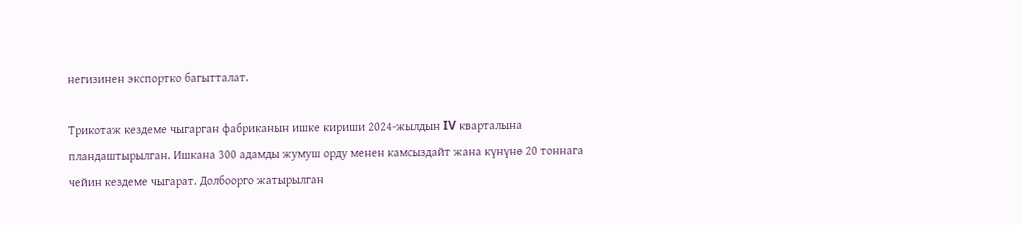негизинен экспортко багытталат.

Трикотаж кездеме чыгарган фабриканын ишке кириши 2024-жылдын IV кварталына пландаштырылган. Ишкана 300 адамды жумуш орду менен камсыздайт жана күнүнө 20 тоннага чейин кездеме чыгарат. Долбоорго жатырылган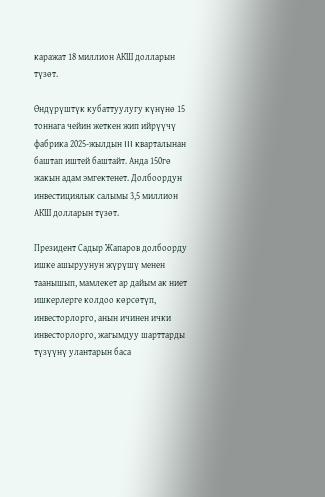каражат 18 миллион АКШ долларын түзөт.

Өндүрүштүк кубаттуулугу күнүнө 15 тоннага чейин жеткен жип ийрүүчү фабрика 2025-жылдын III кварталынан баштап иштей баштайт. Анда 150гө жакын адам эмгектенет. Долбоордун инвестициялык салымы 3,5 миллион АКШ долларын түзөт.

Президент Садыр Жапаров долбоорду ишке ашыруунун жүрүшү менен таанышып, мамлекет ар дайым ак ниет ишкерлерге колдоо көрсөтүп, инвесторлорго, анын ичинен ички инвесторлорго, жагымдуу шарттарды түзүүнү улантарын баса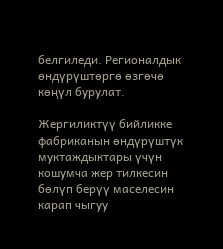белгиледи. Регионалдык өндүрүштөргө өзгөчө көңүл бурулат.

Жергиликтүү бийликке фабриканын өндүрүштүк муктаждыктары үчүн кошумча жер тилкесин бөлүп берүү маселесин карап чыгуу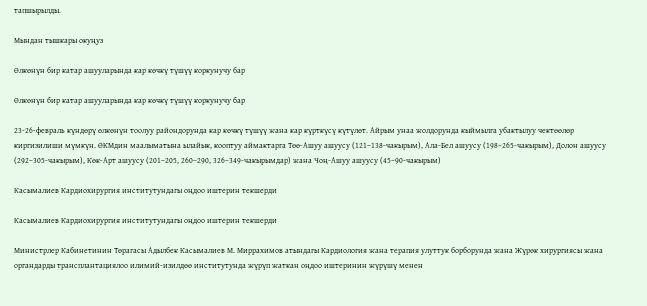тапшырылды.

Мындан тышкары окуңуз

Өлкөнүн бир катар ашууларында кар көчкү түшүү коркунучу бар

Өлкөнүн бир катар ашууларында кар көчкү түшүү коркунучу бар

23-26-февраль күндөрү өлкөнүн тоолуу райондорунда кар көчкү түшүү жана кар күрткүсү күтүлөт. Айрым унаа жолдорунда кыймылга убактылуу чектөөлөр киргизилиши мүмкүн. ӨКМдин маалыматына ылайык, кооптуу аймактарга Төө-Ашуу ашуусу (121–138-чакырым), Ала-Бел ашуусу (198–265-чакырым), Долон ашуусу (292–305-чакырым), Көк-Арт ашуусу (201–205, 260–290, 326–349-чакырымдар) жана Чоң-Ашуу ашуусу (45–90-чакырым)

Касымалиев Кардиохирургия институтундагы оңдоо иштерин текшерди

Касымалиев Кардиохирургия институтундагы оңдоо иштерин текшерди

Министрлер Кабинетинин Төрагасы Адылбек Касымалиев М. Миррахимов атындагы Кардиология жана терапия улуттук борборунда жана Жүрөк хирургиясы жана органдарды трансплантациялоо илимий-изилдөө институтунда жүрүп жаткан оңдоо иштеринин жүрүшү менен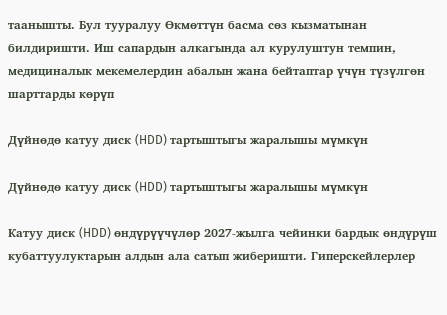таанышты. Бул тууралуу Өкмөттүн басма сөз кызматынан билдиришти. Иш сапардын алкагында ал курулуштун темпин, медициналык мекемелердин абалын жана бейтаптар үчүн түзүлгөн шарттарды көрүп

Дүйнөдө катуу диск (HDD) тартыштыгы жаралышы мүмкүн

Дүйнөдө катуу диск (HDD) тартыштыгы жаралышы мүмкүн

Катуу диск (HDD) өндүрүүчүлөр 2027-жылга чейинки бардык өндүрүш кубаттуулуктарын алдын ала сатып жиберишти. Гиперскейлерлер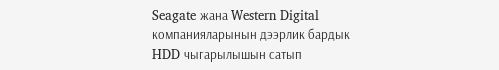Seagate жана Western Digital компанияларынын дээрлик бардык HDD чыгарылышын сатып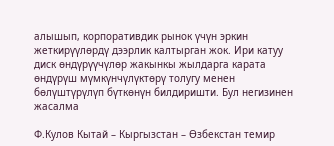алышып, корпоративдик рынок үчүн эркин жеткирүүлөрдү дээрлик калтырган жок. Ири катуу диск өндүрүүчүлөр жакынкы жылдарга карата өндүрүш мүмкүнчүлүктөрү толугу менен бөлүштүрүлүп бүткөнүн билдиришти. Бул негизинен жасалма

Ф.Кулов Кытай – Кыргызстан – Өзбекстан темир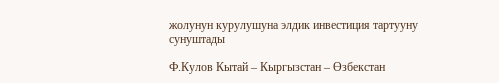жолунун курулушуна элдик инвестиция тартууну сунуштады

Ф.Кулов Кытай – Кыргызстан – Өзбекстан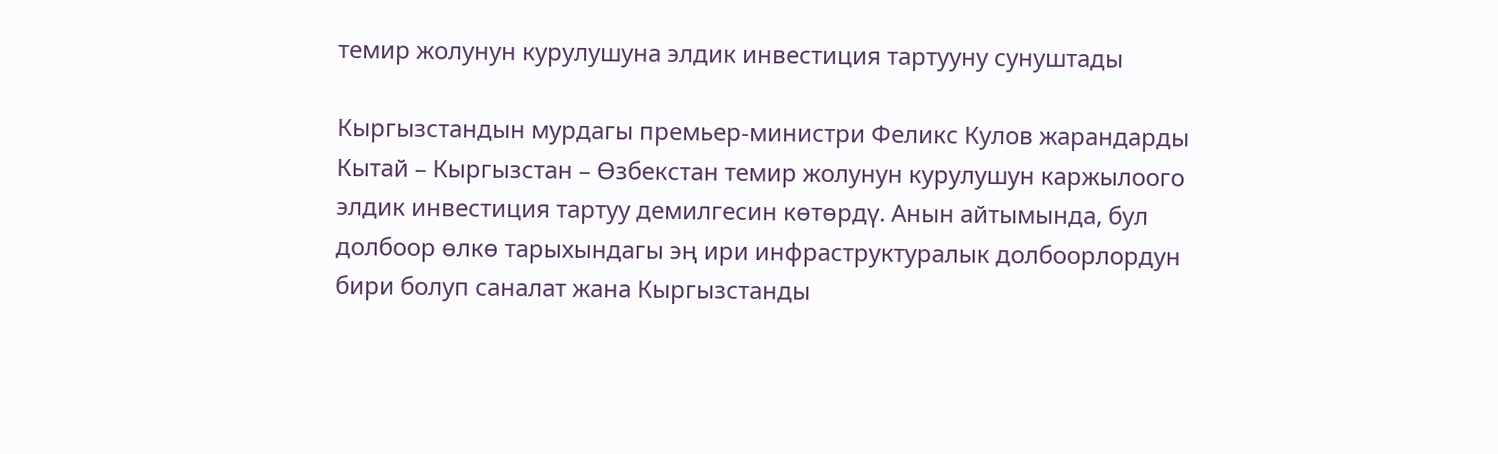темир жолунун курулушуна элдик инвестиция тартууну сунуштады

Кыргызстандын мурдагы премьер-министри Феликс Кулов жарандарды Кытай – Кыргызстан – Өзбекстан темир жолунун курулушун каржылоого элдик инвестиция тартуу демилгесин көтөрдү. Анын айтымында, бул долбоор өлкө тарыхындагы эң ири инфраструктуралык долбоорлордун бири болуп саналат жана Кыргызстанды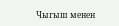Чыгыш менен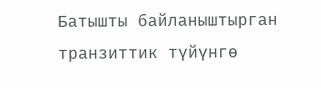Батышты байланыштырган транзиттик түйүнгө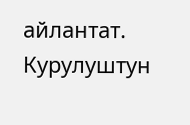айлантат. Курулуштун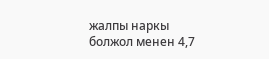жалпы наркы болжол менен 4,7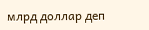млрд доллар деп